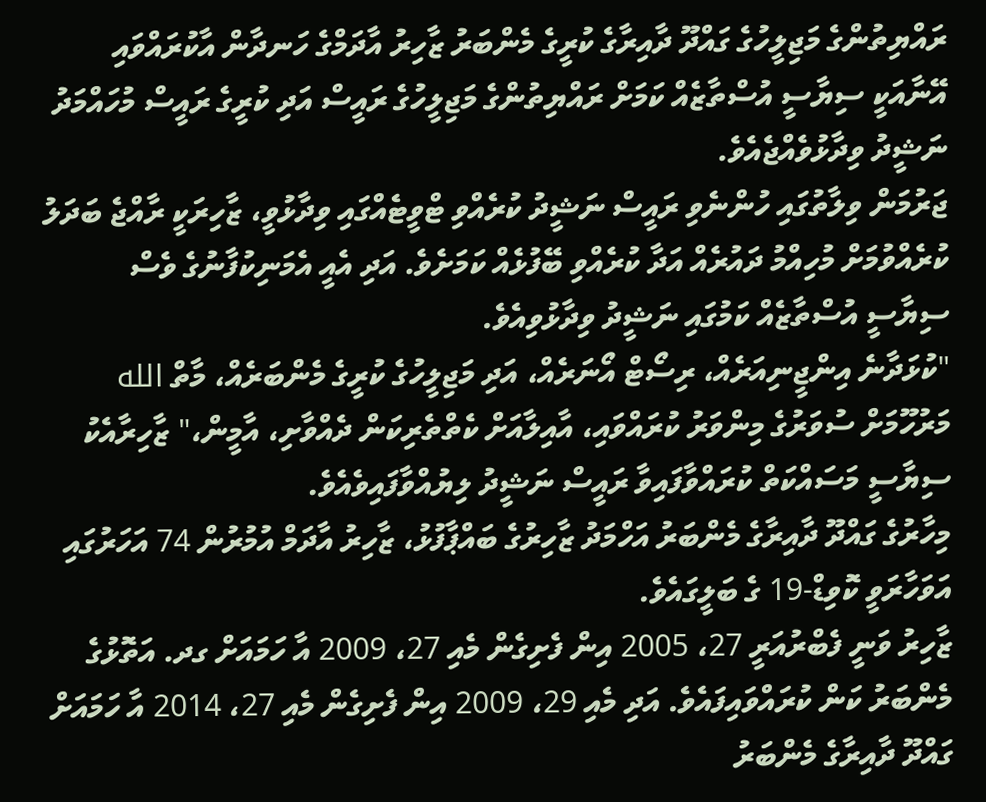ރައްޔިތުންގެ މަޖިލީހުގެ ގައްދޫ ދާއިރާގެ ކުރީގެ މެންބަރު ޒާހިރު އާދަމްގެ ހަނދާން އާކުރައްވައި އޭނާއަކީ ސިޔާސީ އުސްތާޒެއް ކަމަށް ރައްޔިތުންގެ މަޖިލީހުގެ ރައީސް އަދި ކުރީގެ ރައީސް މުހައްމަދު ނަޝީދު ވިދާޅުވެއްޖެއެވެ.
ޖަރުމަން ވިލާތުގައި ހުންނެވި ރައީސް ނަޝީދު ކުރެއްވި ޓްވީޓެއްގައި ވިދާޅުވީ، ޒާހިރަކީ ރާއްޖެ ބަދަލު ކުރެއްވުމަށް މުހިއްމު ދައުރެއް އަދާ ކުރެއްވި ބޭފުޅެއް ކަމަށެވެ. އަދި އެއީ އެމަނިކުފާނުގެ ވެސް ސިޔާސީ އުސްތާޒެއް ކަމުގައި ނަޝީދު ވިދާޅުވިއެވެ.
"ކުޅަދާނެ އިންޖީނިއަރެއް، ރިސޯޓް އޯނަރެއް، އަދި މަޖިލީހުގެ ކުރީގެ މެންބަރެއް، މާތް الله މަރުހޫމަށް ސުވަރުގެ މިންވަރު ކުރައްވައި، އާއިލާއަށް ކެތްތެރިކަން ދެއްވާށި، އާމީން،" ޒާހިރާއެކު ސިޔާސީ މަސައްކަތް ކުރައްވާފައިވާ ރައީސް ނަޝީދު ލިޔުއްވާފައިވެއެވެ.
މިހާރުގެ ގައްދޫ ދާއިރާގެ މެންބަރު އަހްމަދު ޒާހިރުގެ ބައްޕާފުޅު، ޒާހިރު އާދަމް އުމުރުން 74 އަހަރުގައި އަވަހާރަވީ ކޮވިޑް-19 ގެ ބަލީގައެވެ.
ޒާހިރު ވަނީ ފެބްރުއަރީ 27، 2005 އިން ފެށިގެން މެއި 27، 2009 އާ ހަމައަށް ގދ. އަތޮޅުގެ މެންބަރު ކަން ކުރައްވައިފައެވެ. އަދި މެއި 29، 2009 އިން ފެށިގެން މެއި 27، 2014 އާ ހަމައަށް ގައްދޫ ދާއިރާގެ މެންބަރު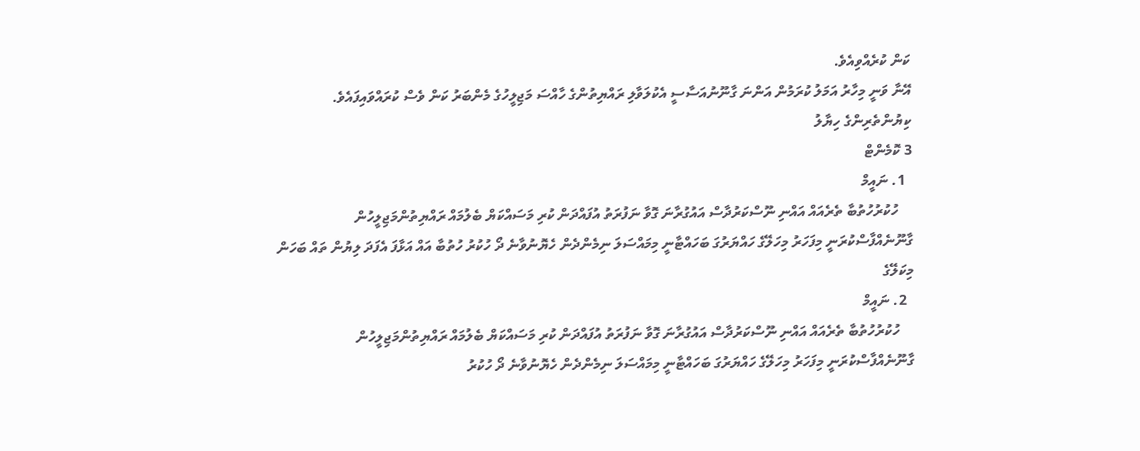ކަން ކުރެއްވިއެވެ.
އޭނާ ވަނީ މިހާރު އަމަލު ކުރަމުން އަންނަ ގާނޫނުއަސާސީ އެކުލަވާލި ރައްޔިތުންގެ ހާއްސަ މަޖިލީހުގެ މެންބަރު ކަން ވެސް ކުރައްވައިފައެވެ.
ކިޔުންތެރިންގެ ހިޔާލު
3 ކޮމެންޓް
  1. ނައީމް
    ހުކުރުހުތުބާ ތެރެއައް އައްނި ނޫސްކަރުދާސް އައުގުރާނަ ގޮވާ ނަފުރަތު އުފައްދަން ކުރި މަސައްކަޔް ބެލުމައް ރައްޔިތުންމަޖިލީހުން ގާނޫނެއްފާސްކުރަނީ މިފަހަރު މިހަލޭގެ ހައްޔަރުގަ ބަހައްޓާނީ މިމައްސަލަ ނިމެންދެން ހެޔޮނުވާނެ ދޯ ހުކުރު ހުތުބާ އައް އަޅާފަ އެފަދަ ލިޔުން ތައް ބަހަން މިކަލޭގެ
  2. ނައީމް
    ހުކުރުހުތުބާ ތެރެއައް އައްނި ނޫސްކަރުދާސް އައުގުރާނަ ގޮވާ ނަފުރަތު އުފައްދަން ކުރި މަސައްކަޔް ބެލުމައް ރައްޔިތުންމަޖިލީހުން ގާނޫނެއްފާސްކުރަނީ މިފަހަރު މިހަލޭގެ ހައްޔަރުގަ ބަހައްޓާނީ މިމައްސަލަ ނިމެންދެން ހެޔޮނުވާނެ ދޯ ހުކުރު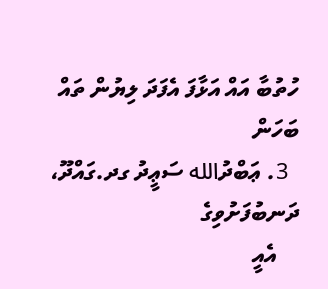ހުތުބާ އައް އަޅާފަ އެފަދަ ލިޔުން ތައް ބަހަން
  3. ޢަބްދުالله ސަޢީދު ގދ.ގައްދޫ، ދަނބުފަށުވިގެ
    އެއީ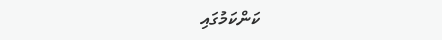ކަންކަމުގައި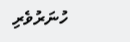ހުނަރުވެރި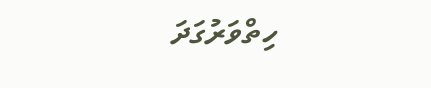ހިތްވަރުގަދަ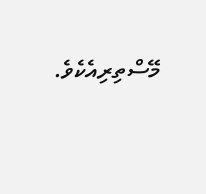މޭސްތިރިއެކެވެ.